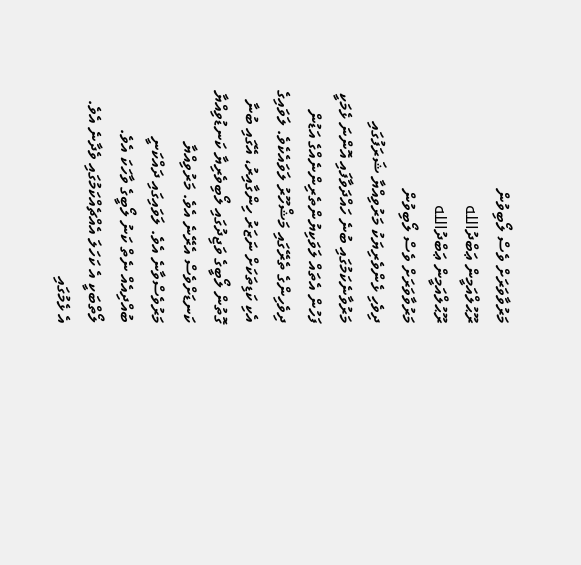މަރުވާވަރަށް ވެސް ލޯބިވުން
ރޫޙުލްއަމީން ޢަބްދުالله
ރޫޙުލްއަމީން ޢަބްދުالله
މަރުވާވަރަށް ވެސް ލޯބިވުން
ދިވެހި ޅެންވެރިޔަކު މަރުވިއްޔާ ޝަރަފުގައި މަރުވާނެކަމުގައި ބުނެ ހައްދަވާފައި އޮންނަ ޅެމަކީ ފަހުން އެތައް ލަވަކިޔުންތެރިންނެއްގެ އަޑުން ދިވެހިންގެ ތެރޭގައި މަޝްހޫރު ލަވައެކެވެ. ލަވައިގެ އެކި ކަޑިތަކަށް ނަޒަރު ހިންގާއިރު، އޭގައި ބުނާ ގޮތުން ލޯބީގެ ވަޖިދުގައި ލޯބިވެރިޔާ ކަނޑުވިއްޔާ ކަނޑަށްވެސް އެރޭނެ އެވެ. މަރުވިއްޔާ މަރުވެސްވާނެ އެވެ. ލަވައިގައި ދައްކަނީ ބުއްދިއެއް ނެތް ކަނު ލޯބީގެ ވާހަކަ އެވެ. ލޯތްބަކީ އެ ކަހަލަ އެއްޗެއްކަމުގައި ވެދާނެ އެވެ. އެ ޅެމުގައި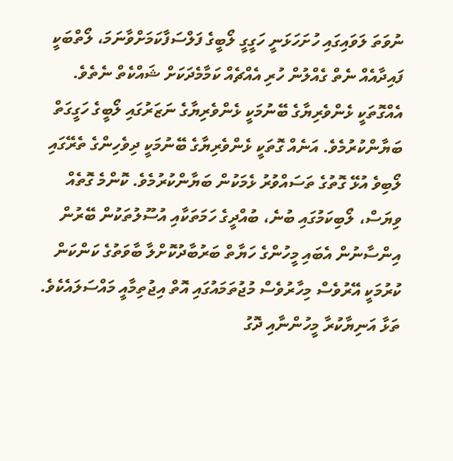ނުވަތަ ލަވައިގައި ހުށަހަޅަނީ ހަގީގީ ލޯބީގެ ފަލްސަފާކަމަށްވާނަމަ، ލޯތްބަކީ ފައިދާއެއް ނެތް ގެއްލުން ހުރި އެއްޗެއް ކަމާމެދަކަށް ޝައްކެތް ނެތެވެ.
އެއްގޮތަކީ ޅެންވެރިޔާގެ ބޭނުމަކީ ޅެންވެރިޔާގެ ނަޒަރުގައި ލޯބީގެ ހަގީގަތް ބަޔާންކުރުމެވެ. އަނެއް ގޮތަކީ ޅެންވެރިޔާގެ ބޭނުމަކީ ދިވެހިންގެ ތެރޭގައި ލޯބިވެ އުޅޭ ގޮތުގެ ތަސައްވުރު ޅެމަކުން ބަޔާންކުރުމެވެ. ކޮންމެ ގޮތެއް ވިޔަސް، ލޯބިކަމުގައި ބުނެ، ބުއްދީގެ ހަމަތަކާއި އުސޫލުތަކުން ބޭރުން އިންސާނުން އެބައި މީހުންގެ ހަޔާތް ބަރުބާދުކޮށްލާ ބާވަތުގެ ކަންކަން ކުރުމަކީ އޭރުވެސް މިހާރުވެސް މުޖުތަމައުގައި އޮތް އިޖުތިމާއީ މައްސަލައެކެވެ.
ތަޅާ އަނިޔާކުރާ މީހުންނާއި ދޮގު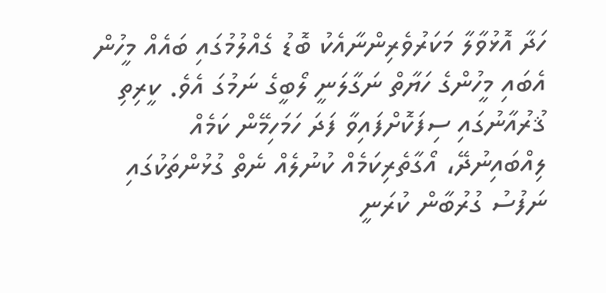ހަދާ އޮޅުވާލާ މަކަރުވެރިންނާއެކު ބޮޑު ގެއްލުމުގައި ބައެއް މީހުން އެބައި މީހުންގެ ހަޔާތް ނަގާލަނީ ލޯބީގެ ނަމުގަ އެވެ. ކީރިތި ޤުރުއާނުގައި ސިފަކޮށްފައިވާ ފަދަ ހަމަހިމޭން ކަމެއް ލިއްބައިނުދޭ، އޯގާތެރިކަމެއް ކުނުލެއް ނެތް ގުޅުންތަކުގައި ނަފުސު ގުރުބާން ކުރަނީ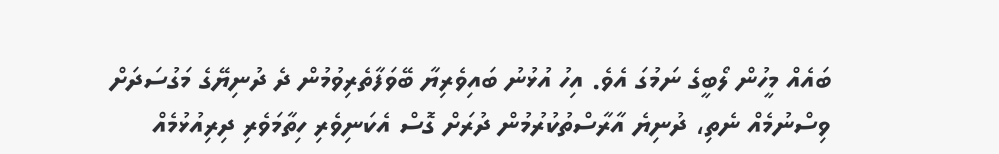ބައެއް މީހުން ލޯބީގެ ނަމުގަ އެވެ. އިހު އުޅުނު ބައިވެރިޔާ ބޭވަފާތެރިވުމުން ދެ ދުނިޔޭގެ މަގުސަދަށް ވިސްނުމެއް ނެތި، ދުނިޔެ އާރާސްތުކުރުމުން ދުރަށް ގޮސް އެކަނިވެރި ހިތާމަވެރި ދިރިއުޅުމެއް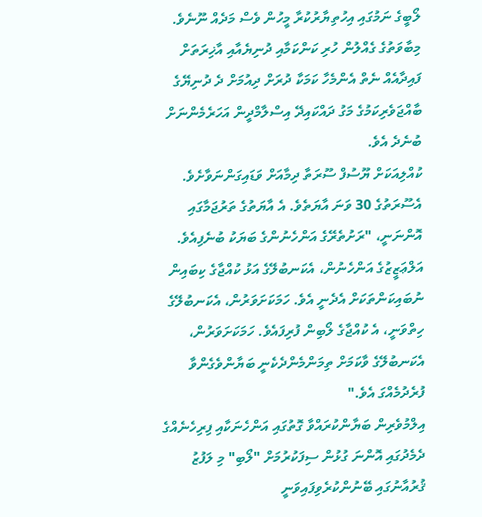ލޯބީގެ ނަމުގައި އިހުތިޔާރުކުރާ މީހުން ވެސް މަދެއް ނޫނެވެ. މިބާވަތުގެ ގެއްލުން ހުރި ކަންކަމާއި ދުނިޔެއާއި އާޚިރަތަށް ފައިދާއެއް ނެތް އެންމެހާ ކަމަކާ ދުރަށް ދިއުމަށް ދެ ދުނިޔޭގެ ބާއްޖަވެރިކަމުގެ މަގު ދައްކައިދޭ އިސްލާމްދީން އަހަރެމެންނަށް ބުނެދެ އެވެ.
ކުއްލިއަކަށް ޔޫސުފް ސޫރަތާ ދިމާއަށް ވަޑައިގަންނަވާށެވެ. އެސޫރަތުގެ 30 ވަނަ އާޔަތެވެ. އެ އާޔަތުގެ ތަރުޖަމާގައި އޮންނަނީ، "ރަށުތެރޭގެ އަންހެނުންގެ ބަޔަކު ބުނެފިއެވެ. އަލްޢަޒީޒުގެ އަންހެނުން، އެކަނބުލޭގެ އަޅު ކުއްޖާގެ ކިބައިން ނުބައިކަންތަކަށް އެދެނީ އެވެ. ހަމަކަށަވަރުން، އެކަނބުލޭގެ ހިތްވަނީ، އެ ކުއްޖާގެ ލޯބިން ފުރިފައެވެ. ހަމަކަށަވަރުން، އެކަނބުލޭގެ ވާކަމަށް ތިމަންމެންދެކެނީ ބަޔާންވެގެންވާ ފުރެދުމެއްގަ އެވެ."
އިލްމުވެރިން ބަޔާންކުރައްވާ ގޮތުގައި އަންހެނަކާއި ފިރިހެނެއްގެ ދެމެދުގައި އޮންނަ ގުޅުން ސިފަކުރުމަށް "ލޯބި" މި ލަފުޒު ޤުރުއާނުގައި ބޭނުންކުރެވިފައިވަނީ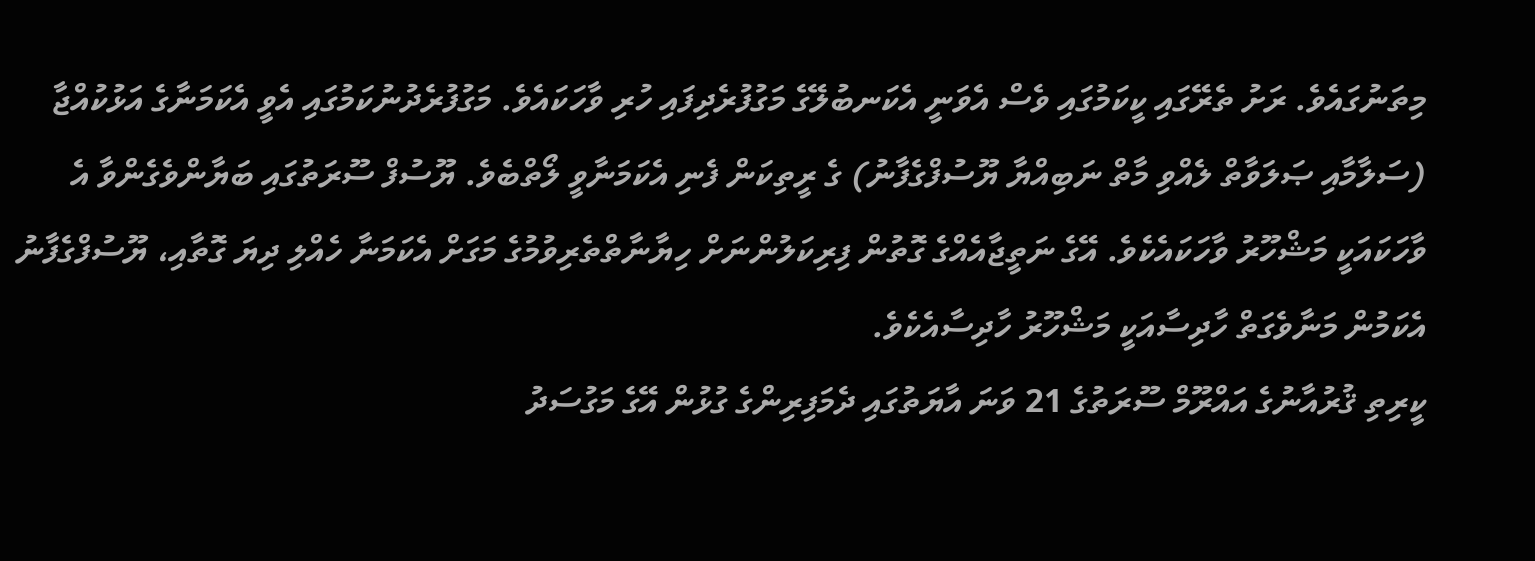މިތަނުގައެވެ. ރަށު ތެރޭގައި ކީކަމުގައި ވެސް އެވަނީ އެކަނބުލޭގެ މަގުފުރެދިފައި ހުރި ވާހަކައެވެ. މަގުފުރެދުނުކަމުގައި އެވީ އެކަމަނާގެ އަޅުކުއްޖާ (ސަލާމާއި ޞަލަވާތް ލެއްވި މާތް ނަބިއްޔާ ޔޫސުފްގެފާނު) ގެ ރީތިކަން ފެނި އެކަމަނާވީ ލޯތްބެވެ. ޔޫސުފް ސޫރަތުގައި ބަޔާންވެގެންވާ އެ ވާހަކައަކީ މަޝްހޫރު ވާހަކައެކެވެ. އޭގެ ނަތީޖާއެއްގެ ގޮތުން ފިރިކަލުންނަށް ހިޔާނާތްތެރިވުމުގެ މަގަށް އެކަމަނާ ހެއްލި ދިޔަ ގޮތާއި، ޔޫސުފްގެފާނު އެކަމުން މަނާވެގަތް ހާދިސާއަކީ މަޝްހޫރު ހާދިސާއެކެވެ.
ކީރިތި ޤުރުއާނުގެ އައްރޫމް ސޫރަތުގެ 21 ވަނަ އާޔަތުގައި ދެމަފިރިންގެ ގުޅުން އޭގެ މަގުސަދު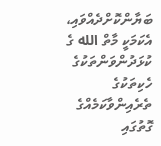ބަޔާންކޮށްދެއްވައި، އެކަމަކީ މާތް الله ގެ ކުޅަދުންވަންތަކުގެ ހެކިތަކުގެ ތެރެއިންވާކަމެއްގެ ގޮތުގައި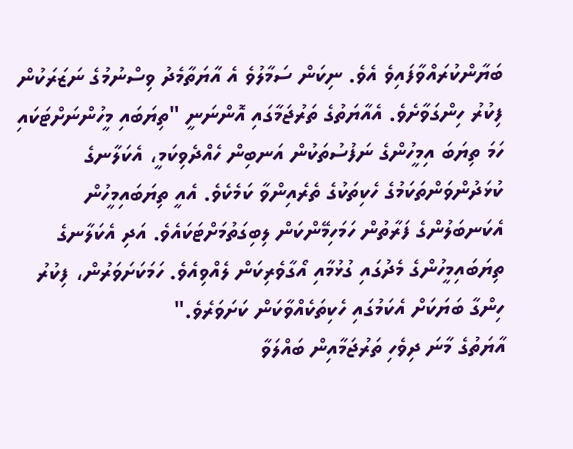ބަޔާންކުރައްވާފައިވެ އެވެ. ނިކަން ސަމާލުވެ އެ އާޔަތާމެދު ވިސްނުމުގެ ނަޒަރަކުން ފިކުރު ހިންގަވާށެވެ. އެއާޔަތުގެ ތަރުޖަމާގައި އޮންނަނީ "ތިޔަބައި މީހުންނަށްޓަކައި ހަމަ ތިޔަބަ އިމީހުންގެ ނަފުސުތަކުން އަނބިން ހެއްދެވިކަމީ، އެކަލާނގެ ކުޅަދުންވަންތަކަމުގެ ހެކިތަކުގެ ތެރެއިންވާ ކަމެކެވެ. އެއީ ތިޔަބައިމީހުން އެކަނބަލުންގެ ފަރާތުން ހަމަހިމޭންކަން ލިބިގަތުމަށްޓަކައެވެ. އަދި އެކަލާނގެ ތިޔަބައިމީހުންގެ މެދުގައި ގުޅުމާއި އޯގާވެރިކަން ލެއްވިއެވެ. ހަމަކަށަވަރުން، ފިކުރު ހިންގާ ބަޔަކަށް އެކަމުގައި ހެކިތަކެއްވާކަން ކަށަވަރެވެ."
އާޔަތުގެ މާނަ ދިވެހި ތަރުޖަމާއިން ބައްލަވާ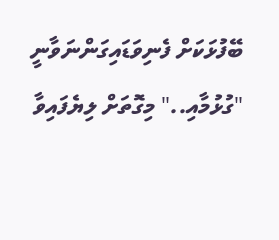ބޭފުޅަކަށް ފެނިވަޑައިގަންނަވާނީ "ގުޅުމާއި.." މިގޮތަށް ލިޔެފައިވާ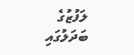ލަފުޒުގެ ބަދަލުގައި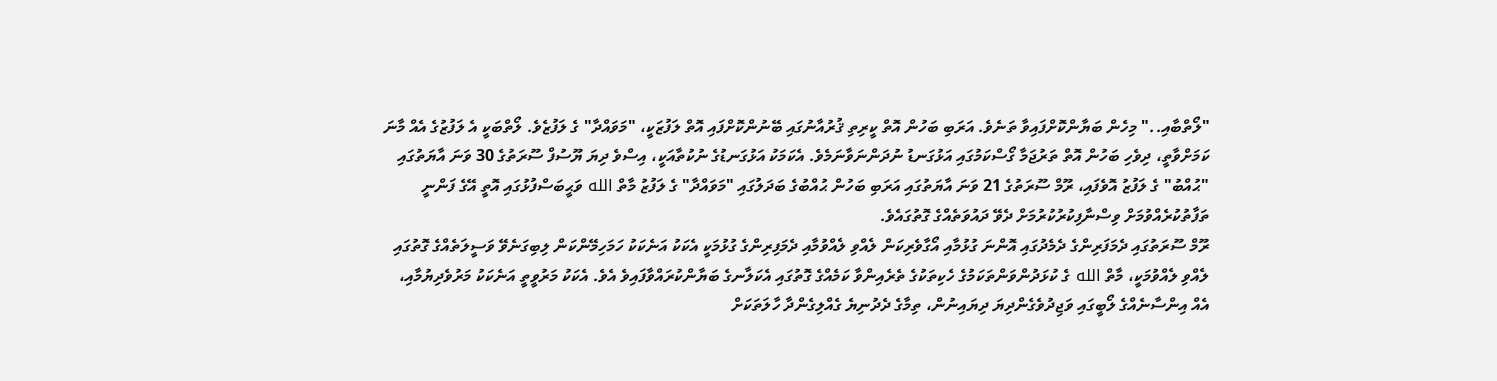"ލޯތްބާއި.." މިހެން ބަޔާންކޮށްފައިވާ ތަނެވެ. އަރަބި ބަހުން އޮތް ކީރިތި ޤުރުއާނުގައި ބޭނުންކޮށްފައި އޮތް ލަފުޒަކީ، "މަވައްދާ" ގެ ލަފުޒެވެ. ލޯތްބަކީ އެ ލަފުޒުގެ އެއް މާނަ ކަމަށްވާތީ، ދިވެހި ބަހުން އޮތް ތަރުޖަމާ ގޯސްކަމުގައި އަޅުގަނޑު ނުދަންނަވާނަމެވެ. އެކަމަކު އަޅުގަނޑުގެ ނުކުތާއަކީ، އިސްވެ ދިޔަ ޔޫސުފް ސޫރަތުގެ 30 ވަނަ އާޔަތުގައި "ޙުއްބު" ގެ ލަފުޒު އޮވެފައި، ރޫމް ސޫރަތުގެ 21 ވަނަ އާޔަތުގައި އަރަބި ބަހުން ޙުއްބުގެ ބަދަލުގައި "މަވައްދާ" ގެ ލަފުޒު މާތް الله ވަޙީބަސްފުޅުގައި އޮތީ އޭގެ ފަންނީ ތަފާތުކުރެއްވުމަށް ވިސްނާފިކުރުކުރުމަށް ދެވޭ ދައުވަތެއްގެ ގޮތުގައެވެ.
ރޫމް ސޫރަތުގައި ދެމަފަރިންގެ ދެމެދުގައި އޮންނަ ގުޅުމާއި އޯގާވެރިކަން ލެއްވި ލެއްވުމާއި ދެމަފިރިންގެ ގުޅުމަކީ އެކަކު އަނެކަކު ހަމަހިމޭންކަން ލިބިގަނެވޭ ވަސީލަތެއްގެ ގޮތުގައި ލެއްވި ލެއްވުމަކީ، މާތް الله ގެ ކުޅަދުންވަންތަކަމުގެ ހެކިތަކުގެ ތެރެއިންވާ ކަމެއްގެ ގޮތުގައި އެކަލާނގެ ބަޔާންކުރައްވާފައިވެ އެވެ. އެކަކު މަރުވީތީ އަނެކަކު މަރުވެދިޔުމާއި، އެއް އިންސާނެއްގެ ލޯބީގައި ވަޖިދުވެގެންދިޔަ ދިޔައިނުން، ތިމާގެ ދެދުނިޔެ ގެއްލިގެންދާ ހާލަތަކަށް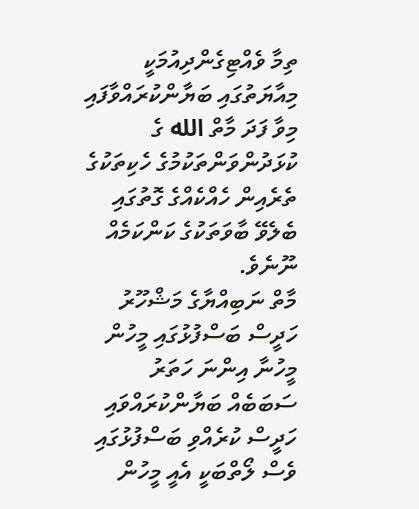ތިމާ ވެއްޓިގެންދިއުމަކީ މިއާޔަތުގައި ބަޔާންކުރައްވާފައި މިވާ ފަދަ މާތް الله ގެ ކުޅަދުންވަންތަކުމުގެ ހެކިތަކުގެ ތެރެއިން ހެއްކެއްގެ ގޮތުގައި ބެލެވޭ ބާވަތަކުގެ ކަންކަމެއް ނޫނެވެ.
މާތް ނަބިއްޔާގެ މަޝްހޫރު ހަދީސް ބަސްފުޅުގައި މީހުން މީހުނާ އިންނަ ހަތަރު ސަބަބެއް ބަޔާންކުރައްވައި ހަދީސް ކުރެއްވި ބަސްފުޅުގައި ވެސް ލޯތްބަކީ އެއީ މީހުން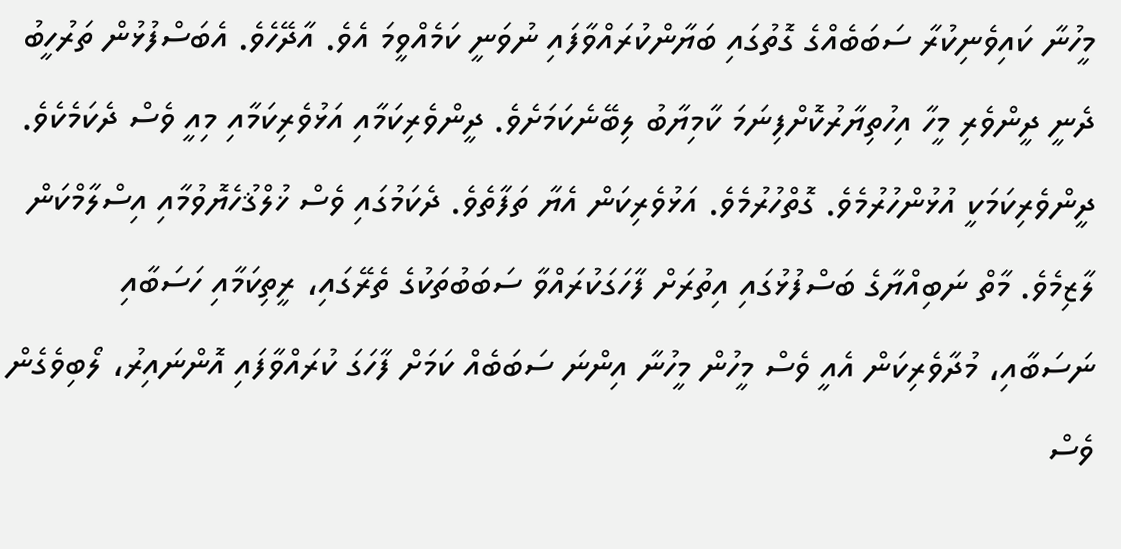މީހުނާ ކައިވެނިކުރާ ސަބަބެއްގެ ގޮތުގައި ބަޔާންކުރައްވާފައި ނުވަނީ ކަމެއްވީމަ އެވެ. އާދޭހެވެ. އެބަސްފުޅުން ތަރުހީބު ދެނީ ދީންވެރި މީހާ އިހުތިޔާރުކޮށްފިނަމަ ކާމިޔާބު ލިބޭނެކަމަށެވެ. ދީންވެރިކަމާއި އަޅުވެރިކަމާއި މިއީ ވެސް ދެކަމެކެވެ. ދީންވެރިކަމަކީ އުޅުންހުރުމެވެ. ގޮތްހުރުމެވެ. އަޅުވެރިކަން އެޔާ ތަފާތެވެ. ދެކަމުގައި ވެސް ޚުލްޤުހެޔޮވުމާއި އިސްލާމްކަން ލާޒިމެވެ. މާތް ނަބިއްޔާގެ ބަސްފުޅުގައި އިތުރަށް ފާހަގަކުރައްވާ ސަބަބުތަކުގެ ތެރޭގައި، ރީތިކަމާއި ހަސަބާއި ނަސަބާއި، މުދާވެރިކަން އެއީ ވެސް މީހުން މީހުނާ އިންނަ ސަބަބެއް ކަމަށް ފާހަގަ ކުރައްވާފައި އޮންނައިރު، ލޯބިވެގެން ވެސް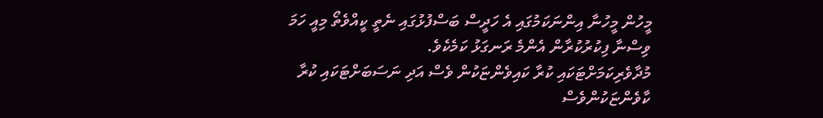މީހުން މީހުނާ އިންނަކަމުގައި އެ ހަދީސް ބަސްފުޅުގައި ނެތީ ކީއްވެތޯ މިއީ ހަމަ ވިސްނާ ފިކުރުކުރާން އެންމެ ރަނގަޅު ކަމެކެވެ.
މުދާވެރިކަމަށްޓަކައި ކުރާ ކައިވެންޏަކުން ވެސް އަދި ނަސަބަށްޓަކައި ކުރާ ކާވެންޏަކުންވެސް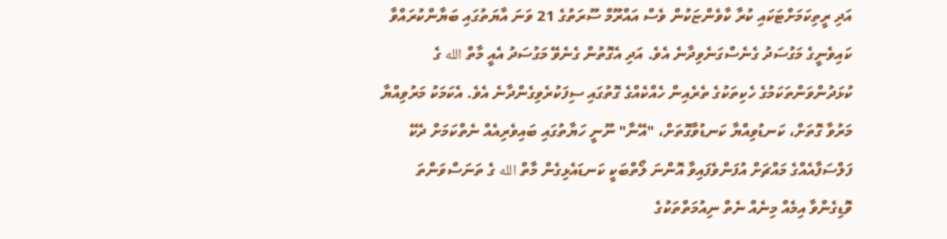އަދި ރީތިކަމަށްޓަކައި ކުރާ ކާވެންޏަކުން ވެސް އައްރޫމް ސޫރަތުގެ 21 ވަނަ އާޔަތުގައި ބަޔާންކުރައްވާ ކައިވެނީގެ މަގުސަދު ގެނެސްގަނެވިދާނެ އެވެ. އަދި އެގޮތުން ގެނެވޭ މަގުސަދު އެއީ މާތް الله ގެ ކުޅަދުންވަންތަކަމުގެ ހެކިތަކުގެ ތެރެއިން ހެއްކެއްގެ ގޮތުގައި ސިފަކުރެވިގެންދާނެ އެވެ. އެކަމަކު މަރުވިއްޔާ މަރުވާ ގޮތަށް، ކަނޑުވިއްޔާ ކަނޑުވާގޮތަށް، "އޭނާ" ނޫނީ ހަޔާތުގައި ބައިވެރިއެއް ނެތްކަމަށް ދެކޭ ފަލްސަފާއެއްގެ މައްޗަށް އުފަންވެފައިވާ އޮންނަ ލޯތްބަކީ ކަނޑައެޅިގެން މާތް الله ގެ ތަނަސްވަންތަ ވޮޑިގެންވާ އިމެއް މިނެއް ނެތް ނިއުމަތްތަކުގެ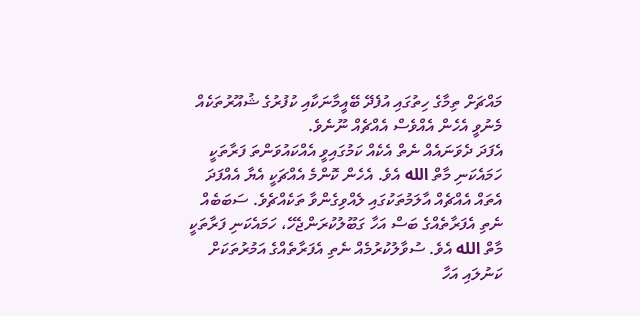މައްޗަށް ތިމާގެ ހިތުގައި އުފެދޭ ބޭއީމާނަކާއި ކުފުރުގެ ޝުއޫރުތަކެއް މެނުވީ އެހެން އެއްވެސް އެއްޗެއް ނޫނެވެ.
އެފަދަ ދެވަނައެއް ނެތް އެކެއް ކަމުގައިވީ އެއްކައުވަންތަ ފަރާތަކީ ހަމައެކަނި މާތް الله އެވެ. އެހެން ކޮންމެ އެއްޗަކީ އެޔާ އެއްފަދަ އެތައް އެއްޗެއް އާލަމުތަކުގައި ލެއްވިގެންވާ ތަކެއްޗެވެ. ސަބަބެއް ނެތި އެފަރާތެއްގެ ބަސް އަހާ ގަބޫލުކުރަންޖެހޭ، ހަމައެކަނި ފަރާތަކީ މާތް الله އެވެ. ސުވާލުކުރުމެއް ނެތި އެފަރާތެއްގެ އަމުރުތަކަށް ކަނުލައި އަހާ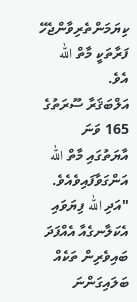ކިޔަމަންތެރިވާންޖެހޭ ފަރާތަކީ މާތް الله އެވެ.
އަލްބަޤަރާ ސޫރަތުގެ 165 ވަނަ އާޔަތުގައި މާތް الله އަންގަވާފައިވެއެވެ. "އަދި الله ފިޔަވައި އެކަލާނގެއާ އެއްފަދަ ބައިވެރިން ތަކެއް ބަލައިގަންނަ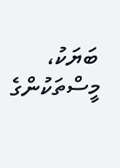ބަޔަކު، މީސްތަކުންގެ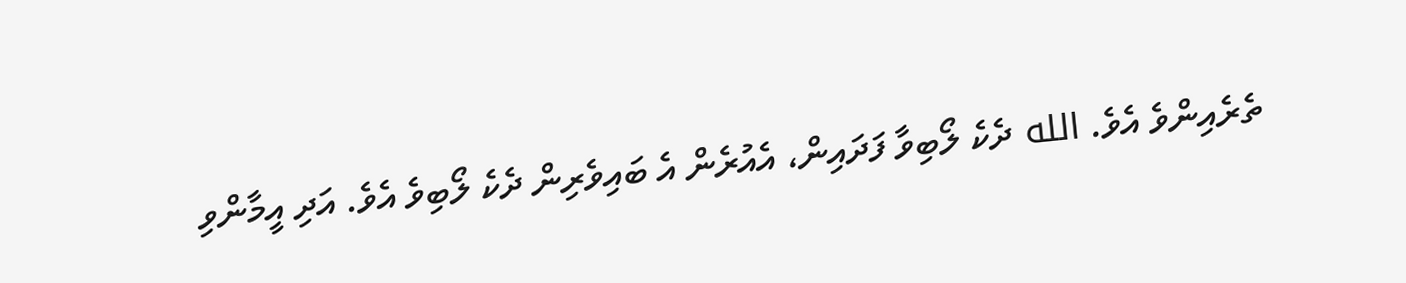ތެރެއިންވެ އެވެ. الله ދެކެ ލޯބިވާ ފަދައިން، އެއުރެން އެ ބައިވެރިން ދެކެ ލޯބިވެ އެވެ. އަދި އީމާންވި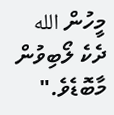މީހުން الله ދެކެ ލޯބިވުން މާބޮޑެވެ."